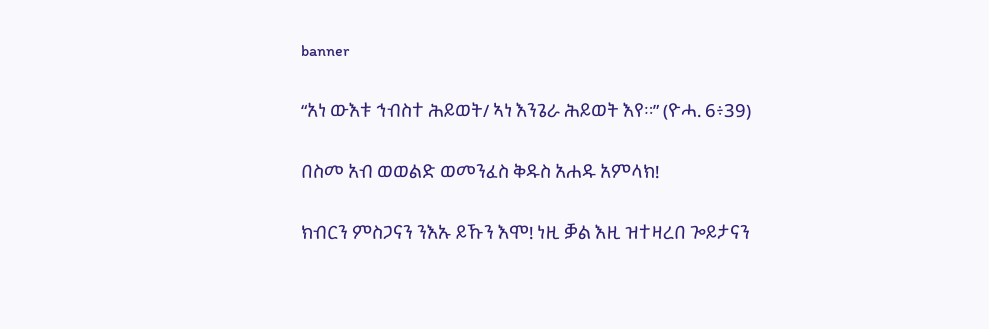banner

“አነ ውእቱ ኅብስተ ሕይወት/ ኣነ እንጌራ ሕይወት እየ።” (ዮሓ. 6፥39)

በስመ አብ ወወልድ ወመንፈስ ቅዱስ አሐዱ አምላክ!

ክብርን ምስጋናን ንእኡ ይኹን እሞ! ነዚ ቓል እዚ ዝተዛረበ ጐይታናን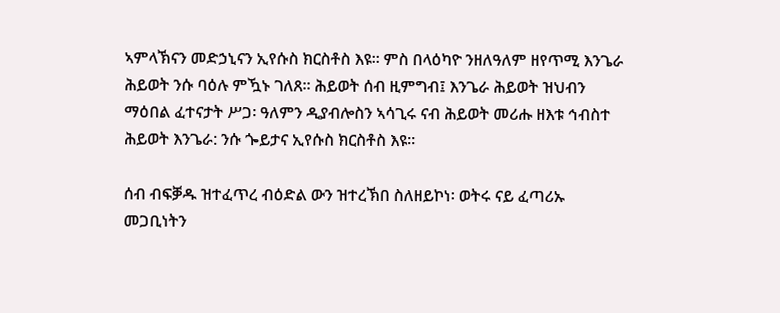ኣምላኽናን መድኃኒናን ኢየሱስ ክርስቶስ እዩ። ምስ በላዕካዮ ንዘለዓለም ዘየጥሚ እንጌራ ሕይወት ንሱ ባዕሉ ምዃኑ ገለጸ። ሕይወት ሰብ ዚምግብ፤ እንጌራ ሕይወት ዝህብን ማዕበል ፈተናታት ሥጋ፡ ዓለምን ዲያብሎስን ኣሳጊሩ ናብ ሕይወት መሪሑ ዘእቱ ኅብስተ ሕይወት እንጌራ: ንሱ ጐይታና ኢየሱስ ክርስቶስ እዩ።

ሰብ ብፍቓዱ ዝተፈጥረ ብዕድል ውን ዝተረኽበ ስለዘይኮነ፡ ወትሩ ናይ ፈጣሪኡ መጋቢነትን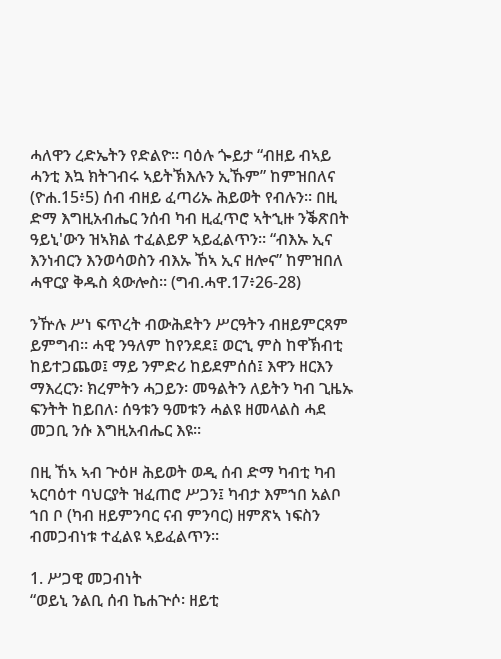ሓለዋን ረድኤትን የድልዮ። ባዕሉ ጐይታ “ብዘይ ብኣይ ሓንቲ እኳ ክትገብሩ ኣይትኽእሉን ኢኹም” ከምዝበለና (ዮሐ.15፥5) ሰብ ብዘይ ፈጣሪኡ ሕይወት የብሉን። በዚ ድማ እግዚአብሔር ንሰብ ካብ ዚፈጥሮ ኣትኂዙ ንቕጽበት ዓይኒ'ውን ዝኣክል ተፈልይዎ ኣይፈልጥን። “ብእኡ ኢና እንነብርን እንወሳወስን ብእኡ ኸኣ ኢና ዘሎና” ከምዝበለ ሓዋርያ ቅዱስ ጳውሎስ። (ግብ.ሓዋ.17፥26-28)

ንዅሉ ሥነ ፍጥረት ብውሕደትን ሥርዓትን ብዘይምርጻም ይምግብ። ሓዊ ንዓለም ከየንደደ፤ ወርኂ ምስ ከዋኽብቲ ከይተጋጨወ፤ ማይ ንምድሪ ከይደምሰሰ፤ እዋን ዘርእን ማእረርን፡ ክረምትን ሓጋይን፡ መዓልትን ለይትን ካብ ጊዜኡ ፍንትት ከይበለ፡ ሰዓቱን ዓመቱን ሓልዩ ዘመላልስ ሓደ መጋቢ ንሱ እግዚአብሔር እዩ።

በዚ ኸኣ ኣብ ጕዕዞ ሕይወት ወዲ ሰብ ድማ ካብቲ ካብ ኣርባዕተ ባህርያት ዝፈጠሮ ሥጋን፤ ካብታ እምኀበ አልቦ ኀበ ቦ (ካብ ዘይምንባር ናብ ምንባር) ዘምጽኣ ነፍስን ብመጋብነቱ ተፈልዩ ኣይፈልጥን።

1. ሥጋዊ መጋብነት
“ወይኒ ንልቢ ሰብ ኬሐጕሶ፡ ዘይቲ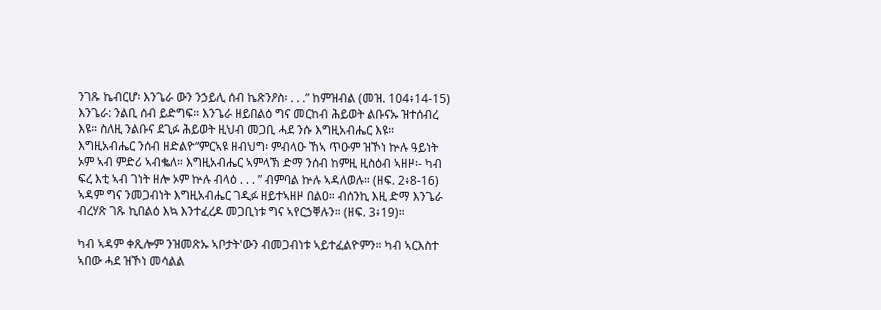ንገጹ ኬብርሆ፡ እንጌራ ውን ንኃይሊ ሰብ ኬጽንዖስ፡ . . .” ከምዝብል (መዝ. 104፥14-15) እንጌራ: ንልቢ ሰብ ይድግፍ። እንጌራ ዘይበልዕ ግና መርከብ ሕይወት ልቡናኡ ዝተሰብረ እዩ። ስለዚ ንልቡና ደጊፉ ሕይወት ዚህብ መጋቢ ሓደ ንሱ እግዚአብሔር እዩ።
እግዚአብሔር ንሰብ ዘድልዮ“ምርኣዩ ዘብህግ፡ ምብላዑ ኸኣ ጥዑም ዝኾነ ኵሉ ዓይነት ኦም ኣብ ምድሪ ኣብቈለ። እግዚአብሔር ኣምላኽ ድማ ንሰብ ከምዚ ዚስዕብ ኣዘዞ፡- ካብ ፍረ እቲ ኣብ ገነት ዘሎ ኦም ኵሉ ብላዕ . . . ” ብምባል ኵሉ ኣዳለወሉ። (ዘፍ. 2፥8-16) ኣዳም ግና ንመጋብነት እግዚአብሔር ገዲፉ ዘይተኣዘዞ በልዐ። ብሰንኪ እዚ ድማ እንጌራ ብረሃጽ ገጹ ኪበልዕ እኳ እንተፈረዶ መጋቢነቱ ግና ኣየርኃቐሉን። (ዘፍ. 3፥19)።

ካብ ኣዳም ቀጺሎም ንዝመጽኡ ኣቦታት'ውን ብመጋብነቱ ኣይተፈልዮምን። ካብ ኣርእስተ ኣበው ሓደ ዝኾነ መሳልል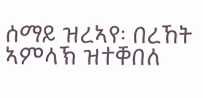ሰማይ ዝረኣየ፡ በረኸት ኣምላኽ ዝተቐበለ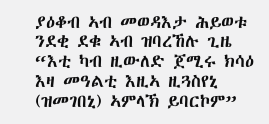ያዕቆብ ኣብ መወዳእታ ሕይወቱ ንደቂ ደቁ ኣብ ዝባረኸሉ ጊዜ “እቲ ካብ ዚውለድ ጀሚሩ ክሳዕ እዛ መዓልቲ እዚኣ ዚጓስየኒ (ዝመገበኒ) ኣምላኽ ይባርኮም”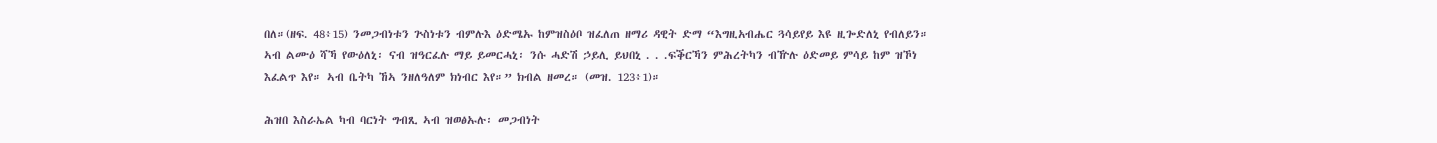በለ።(ዘፍ. 48፥15) ንመጋብነቱን ጕስነቱን ብምሉእ ዕድሜኡ ከምዝስዕቦ ዝፈለጠ ዘማሪ ዳዊት ድማ “እግዚአብሔር ጓሳይየይ እዩ ዚጐድለኒ የብለይን። ኣብ ልሙዕ ሻኻ የውዕለኒ፡ ናብ ዝዓርፈሉ ማይ ይመርሓኒ፡ ንሱ ሓድሽ ኃይሊ ይህበኒ . . .ፍቕርኻን ምሕረትካን ብዅሉ ዕድመይ ምሳይ ከም ዝኾነ እፈልጥ እየ። ኣብ ቤትካ ኸኣ ንዘለዓለም ክነብር እየ።” ክብል ዘመረ። (መዝ. 123፥1)።

ሕዝበ እስራኤል ካብ ባርነት ግብጺ ኣብ ዝወፅኡሉ፡ መጋብነት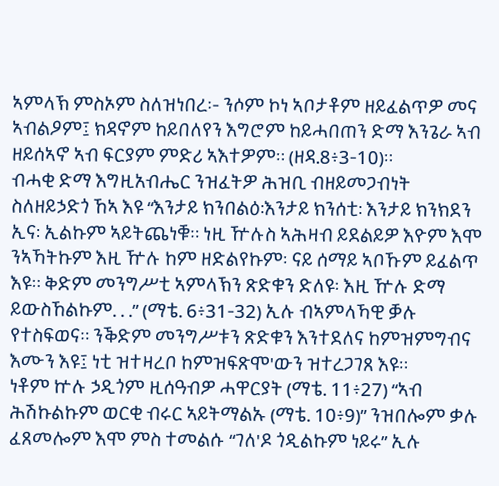ኣምላኽ ምስኦም ስለዝነበረ፡- ንሶም ኮነ ኣቦታቶም ዘይፈልጥዎ መና ኣብልዖም፤ ክዳኖም ከይበለየን እግሮም ከይሓበጠን ድማ እንጌራ ኣብ ዘይሰኣኖ ኣብ ፍርያም ምድሪ ኣእተዎም። (ዘዳ.8፥3-10)።
ብሓቂ ድማ እግዚአብሔር ንዝፈትዎ ሕዝቢ ብዘይመጋብነት ስለዘይኃድጎ ኸኣ እዩ “እንታይ ክንበልዕ∶እንታይ ክንሰቲ∶ እንታይ ክንክደን ኢና∶ ኢልኩም ኣይትጨነቑ። ነዚ ዅሉስ ኣሕዛብ ይደልይዎ እዮም እሞ ንኣኻትኩም እዚ ዅሉ ከም ዘድልየኩም፡ ናይ ሰማይ ኣቦኹም ይፈልጥ እዩ። ቅድም መንግሥቲ ኣምላኽን ጽድቁን ድለዩ፡ እዚ ዅሉ ድማ ይውስኸልኩም. . .” (ማቴ. 6፥31-32) ኢሉ ብኣምላኻዊ ቓሉ የተስፍወና። ንቕድም መንግሥቱን ጽድቁን እንተደለና ከምዝምግብና እሙን እዩ፤ ነቲ ዝተዛረቦ ከምዝፍጽሞ'ውን ዝተረጋገጸ እዩ።
ነቶም ኵሉ ኃዲጎም ዚሰዓብዎ ሓዋርያት (ማቴ. 11፥27) “ኣብ ሕሽኩልኩም ወርቂ ብሩር ኣይትማልኡ (ማቴ. 10፥9)” ንዝበሎም ቃሉ ፈጸመሎም እሞ ምስ ተመልሱ “ገለ'ዶ ጎዲልኩም ነይሩ” ኢሉ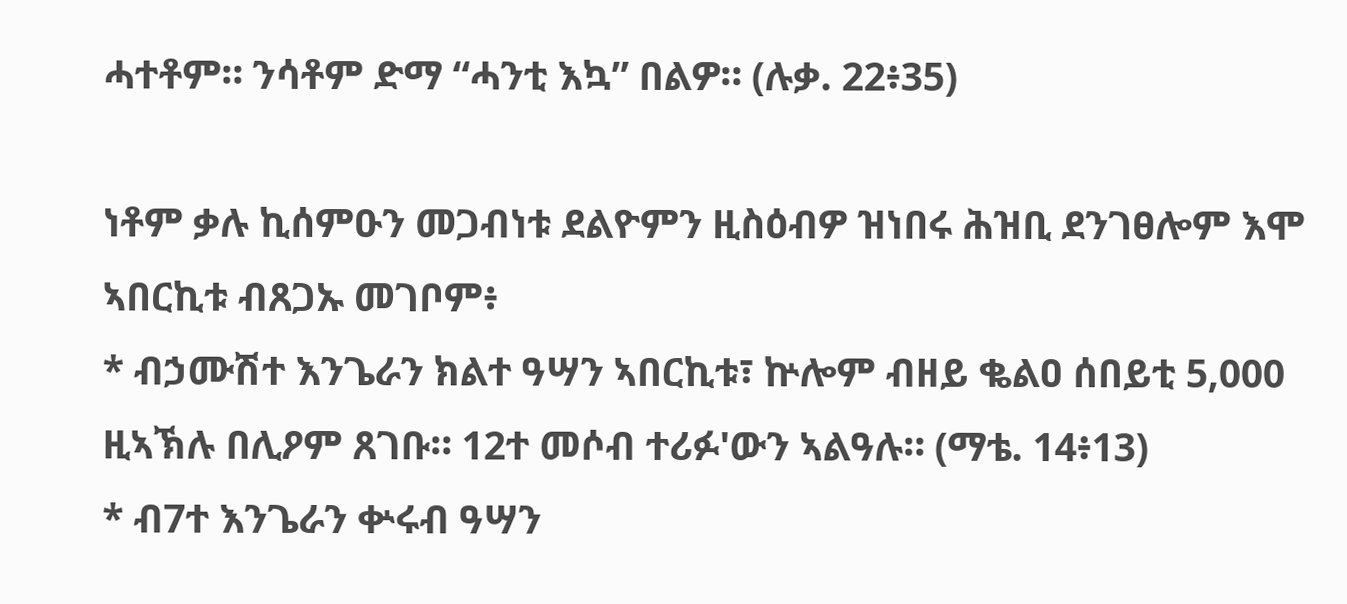ሓተቶም። ንሳቶም ድማ “ሓንቲ እኳ” በልዎ። (ሉቃ. 22፥35)

ነቶም ቃሉ ኪሰምዑን መጋብነቱ ደልዮምን ዚስዕብዎ ዝነበሩ ሕዝቢ ደንገፀሎም እሞ ኣበርኪቱ ብጸጋኡ መገቦም፥
* ብኃሙሽተ እንጌራን ክልተ ዓሣን ኣበርኪቱ፣ ኵሎም ብዘይ ቈልዐ ሰበይቲ 5,000 ዚኣኽሉ በሊዖም ጸገቡ። 12ተ መሶብ ተሪፉ'ውን ኣልዓሉ። (ማቴ. 14፥13)
* ብ7ተ እንጌራን ቍሩብ ዓሣን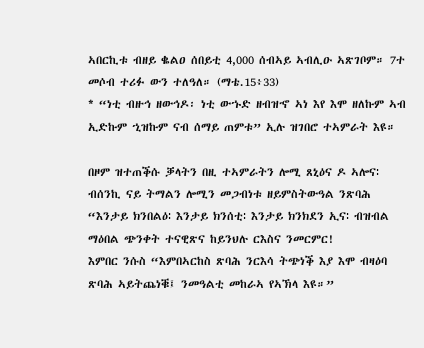ኣበርኪቱ ብዘይ ቈልዐ ሰበይቲ 4,000 ሰብኣይ ኣብሊዑ ኣጽገቦም። 7ተ መሶብ ተሪፉ ውን ተለዓለ። (ማቴ.15፥33)
* “ነቲ ብዙኅ ዘውኅዶ፡ ነቲ ውኁድ ዘብዝኆ ኣነ እየ እሞ ዘለኩም ኣብ ኢድኩም ኂዝኩም ናብ ሰማይ ጠምቱ” ኢሉ ዝገበሮ ተኣምራት እዩ።

በዞም ዝተጠቕሱ ቓላትን በዚ ተኣምራትን ሎሚ ጸኒዕና ዶ ኣሎና∶
ብሰንኪ ናይ ትማልን ሎሚን መጋብነቱ ዘይምስትውዓል ንጽባሕ “እንታይ ክንበልዕ∶ እንታይ ክንሰቲ∶ እንታይ ክንክደን ኢና∶ ብዝብል ማዕበል ጭንቀት ተናዊጽና ከይንህሉ ርእስና ንመርምር!
እምበር ንሱስ “እምበኣርከስ ጽባሕ ንርእሳ ትጭነቕ እያ እሞ ብዛዕባ ጽባሕ ኣይትጨነቑ፤ ንመዓልቲ መከራኣ የኣኽላ እዩ።”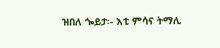ዝበለ ጐይታ፡- እቲ ምሳና ትማሊ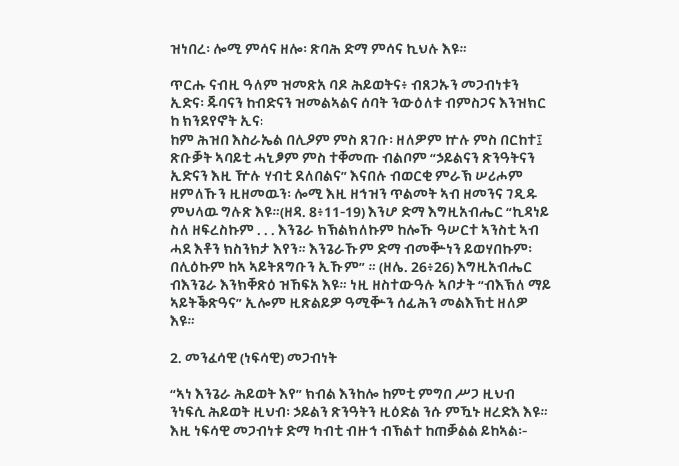ዝነበረ፡ ሎሚ ምሳና ዘሎ፡ ጽባሕ ድማ ምሳና ኪህሉ እዩ።

ጥርሑ ናብዚ ዓለም ዝመጽአ ባዶ ሕይወትና፥ ብጸጋኡን መጋብነቱን ኢድና፡ ጁባናን ከብድናን ዝመልኣልና ሰባት ንውዕለቱ ብምስጋና እንዝክር ከ ክንደየኖት ኢና∶
ከም ሕዝበ እስራኤል በሊዖም ምስ ጸገቡ፡ ዘለዎም ኵሉ ምስ በርከተ፤ ጽቡቓት ኣባይቲ ሓኒፆም ምስ ተቐመጡ ብልቦም “ኃይልናን ጽንዓትናን ኢድናን እዚ ዅሉ ሃብቲ ደለበልና” እናበሉ ብወርቂ ምራኽ ሠሪሖም ዘምለኹን ዚዘመዉን፡ ሎሚ እዚ ዘኅዝን ጥልመት ኣብ ዘመንና ገዲዱ ምህላዉ ግሉጽ እዩ።(ዘዳ. 8፥11-19) እንሆ ድማ እግዚአብሔር “ኪዳነይ ስለ ዘፍረስኩም . . . እንጌራ ክኽልክለኩም ከሎኹ ዓሠርተ ኣንስቲ ኣብ ሓደ እቶን ክስንክታ እየን። እንጌራኹም ድማ ብመቝነን ይወሃበኩም፡ በሊዕኩም ከኣ ኣይትጸግቡን ኢኹም” ። (ዘሌ. 26፥26) እግዚአብሔር ብእንጌራ እንክቐጽዕ ዝኸፍአ እዩ። ነዚ ዘስተውዓሉ ኣቦታት “ብእኽለ ማይ ኣይትቕጽዓና” ኢሎም ዚጽልይዎ ዓሚቝን ሰፊሕን መልእኽቲ ዘለዎ እዩ።

2. መንፈሳዊ (ነፍሳዊ) መጋብነት

“ኣነ እንጌራ ሕይወት እየ” ክብል እንከሎ ከምቲ ምግበ ሥጋ ዚህብ ንነፍሲ ሕይወት ዚህብ፡ ኃይልን ጽንዓትን ዚዕድል ንሱ ምዃኑ ዘረድእ እዩ። እዚ ነፍሳዊ መጋብነቱ ድማ ካብቲ ብዙኅ ብኽልተ ከጠቓልል ይከኣል፡-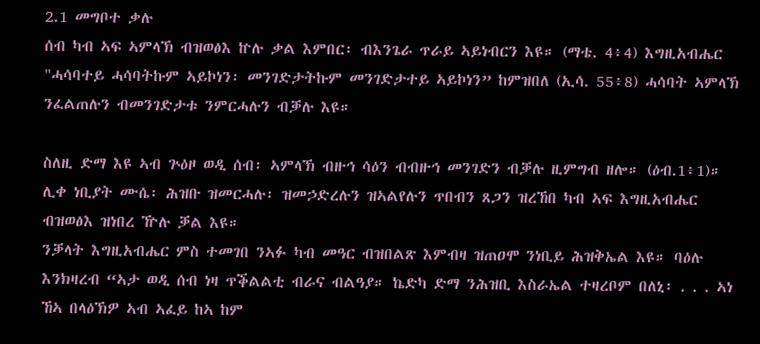2.1 መግቦተ ቃሉ
ሰብ ካብ ኣፍ ኣምላኽ ብዝወፅእ ኵሉ ቃል እምበር፡ ብእንጌራ ጥራይ ኣይነብርን እዩ። (ማቴ. 4፥4) እግዚአብሔር "ሓሳባተይ ሓሳባትኩም ኣይኮነን፡ መንገድታትኩም መንገድታተይ ኣይኮነን” ከምዝበለ (ኢሳ. 55፥8) ሓሳባት ኣምላኽ ንፈልጠሉን ብመንገድታቱ ንምርሓሉን ብቓሉ እዩ።

ስለዚ ድማ እዩ ኣብ ጕዕዞ ወዲ ሰብ፡ ኣምላኽ ብዙኅ ሳዕን ብብዙኅ መንገድን ብቓሉ ዚምግብ ዘሎ። (ዕብ.1፥1)።
ሊቀ ነቢያት ሙሴ፡ ሕዝቡ ዝመርሓሉ፡ ዝመኃድረሉን ዝኣልየሉን ጥበብን ጸጋን ዝረኸበ ካብ ኣፍ እግዚአብሔር ብዝወፅእ ዝነበረ ዅሉ ቓል እዩ።
ንቓላት እግዚአብሔር ምስ ተመገበ ንኣፉ ካብ መዓር ብዝበልጽ እምብዛ ዝጠዐሞ ንነቢይ ሕዝቅኤል እዩ። ባዕሉ እንክዛረብ “ኣታ ወዲ ሰብ ነዛ ጥቕልልቲ ብራና ብልዓያ። ኬድካ ድማ ንሕዝቢ እስራኤል ተዛረቦም በለኒ፡ . . . ኣነ ኸኣ በላዕኽዎ ኣብ ኣፈይ ከኣ ከም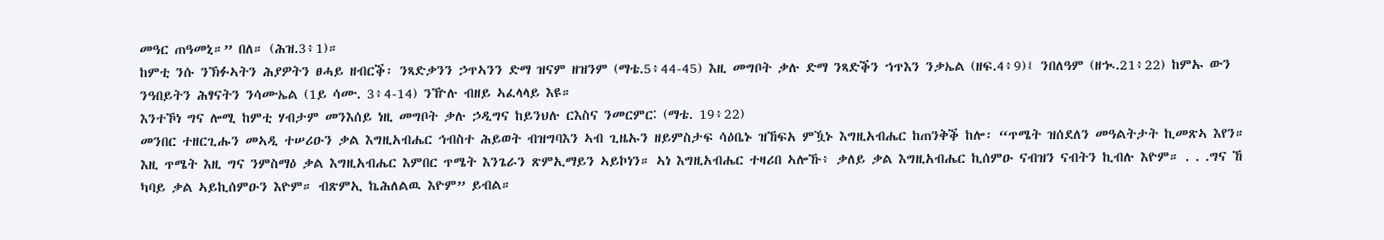መዓር ጠዓመኒ።” በለ። (ሕዝ.3፥1)።
ከምቲ ንሱ ንኽፉኣትን ሕያዎትን ፀሓይ ዘብርቕ፡ ንጻድቃንን ኃጥኣንን ድማ ዝናም ዘዝንም (ማቴ.5፥44-45) እዚ መግቦት ቃሉ ድማ ንጻድቕን ኀጥእን ንቃኤል (ዘፍ.4፥9)፤ ንበለዓም (ዘኊ.21፥22) ከምኡ ውን ንዓበይትን ሕፃናትን ንሳሙኤል (1ይ ሳሙ. 3፥4-14) ንዅሉ ብዘይ ኣፈላላይ እዩ።
እንተኾነ ግና ሎሚ ከምቲ ሃብታም መንእሰይ ነዚ መግቦት ቃሉ ኃዲግና ከይንህሉ ርእስና ንመርምር∶ (ማቴ. 19፥22)
መንበር ተዘርጊሑን መኣዲ ተሠሪዑን ቃል እግዚአብሔር ኅብስተ ሕይወት ብዝግባእን ኣብ ጊዜኡን ዘይምስታፍ ሳዕቤኑ ዝኸፍአ ምዃኑ እግዚአብሔር ከጠንቅቕ ከሎ፡ “ጥሜት ዝሰደለን መዓልትታት ኪመጽኣ እየን። እዚ ጥሜት እዚ ግና ንምስማዕ ቃል እግዚአብሔር እምበር ጥሜት እንጌራን ጽምኢማይን ኣይኮነን። ኣነ እግዚአብሔር ተዛሪበ ኣሎኹ፥ ቃለይ ቃል እግዚአብሔር ኪሰምዑ ናብዝን ናብትን ኪብሉ እዮም። . . .ግና ኸ ካባይ ቃል ኣይኪሰምዑን እዮም። ብጽምኢ ኬሕለልዉ እዮም” ይብል።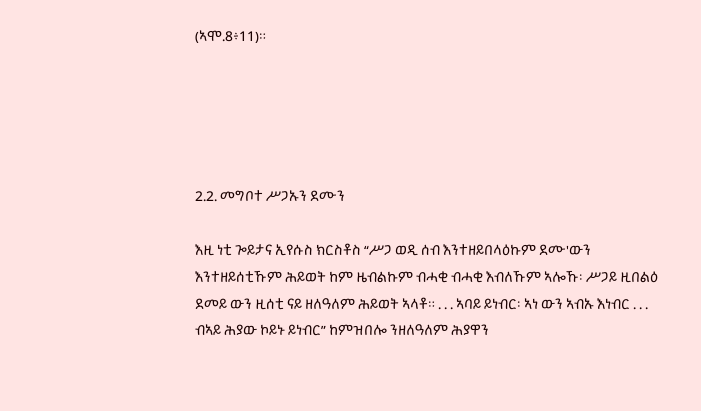(ኣሞ.8፥11)።





2.2. መግቦተ ሥጋኡን ደሙን

እዚ ነቲ ጐይታና ኢየሱስ ክርስቶስ “ሥጋ ወዲ ሰብ እንተዘይበላዕኩም ደሙ'ውን እንተዘይሰቲኹም ሕይወት ከም ዜብልኩም ብሓቂ ብሓቂ እብለኹም ኣሎኹ፡ ሥጋይ ዚበልዕ ደመይ ውን ዚሰቲ ናይ ዘለዓለም ሕይወት ኣላቶ። . . . ኣባይ ይነብር፡ ኣነ ውን ኣብኡ እነብር . . . ብኣይ ሕያው ኮይኑ ይነብር” ከምዝበሎ ንዘለዓለም ሕያዋን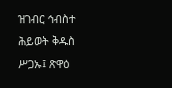ዝገብር ኅብስተ ሕይወት ቅዱስ ሥጋኡ፤ ጽዋዕ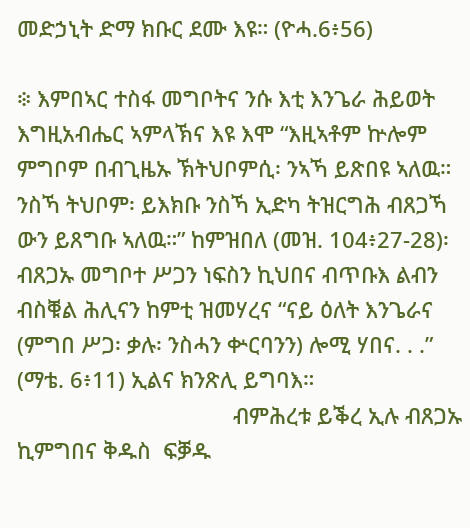መድኃኒት ድማ ክቡር ደሙ እዩ። (ዮሓ.6፥56)

፨ እምበኣር ተስፋ መግቦትና ንሱ እቲ እንጌራ ሕይወት እግዚአብሔር ኣምላኽና እዩ እሞ “እዚኣቶም ኵሎም ምግቦም በብጊዜኡ ኽትህቦምሲ፡ ንኣኻ ይጽበዩ ኣለዉ። ንስኻ ትህቦም፡ ይእክቡ ንስኻ ኢድካ ትዝርግሕ ብጸጋኻ ውን ይጸግቡ ኣለዉ።” ከምዝበለ (መዝ. 104፥27-28)፡ ብጸጋኡ መግቦተ ሥጋን ነፍስን ኪህበና ብጥቡእ ልብን ብስቑል ሕሊናን ከምቲ ዝመሃረና “ናይ ዕለት እንጌራና (ምግበ ሥጋ፡ ቃሉ፡ ንስሓን ቍርባንን) ሎሚ ሃበና. . .” (ማቴ. 6፥11) ኢልና ክንጽሊ ይግባእ።
                                    ብምሕረቱ ይቕረ ኢሉ ብጸጋኡ ኪምግበና ቅዱስ  ፍቓዱ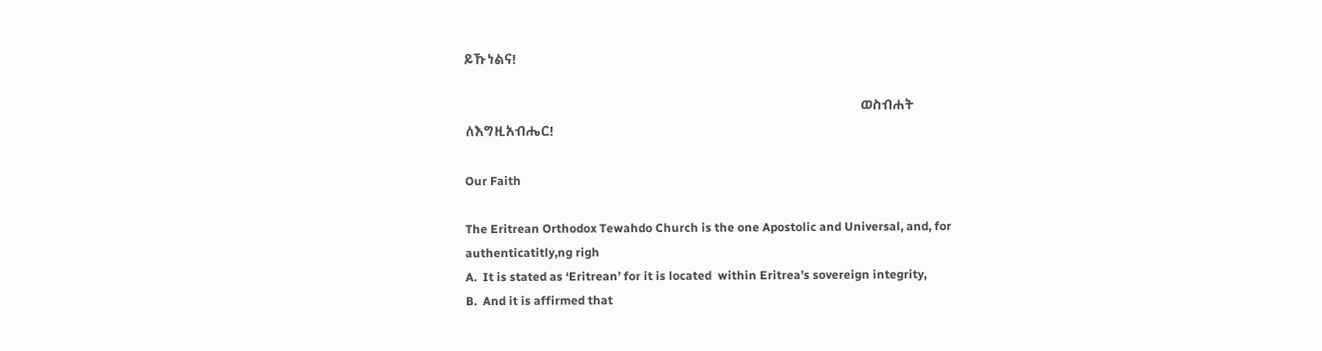ይኹነልና!

                                                                                                                                    ወስብሐት ለእግዚአብሔር!

Our Faith

The Eritrean Orthodox Tewahdo Church is the one Apostolic and Universal, and, for authenticatitly,ng righ
A.  It is stated as ‘Eritrean’ for it is located  within Eritrea’s sovereign integrity,
B.  And it is affirmed that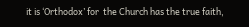it is ‘Orthodox’ for  the Church has the true faith,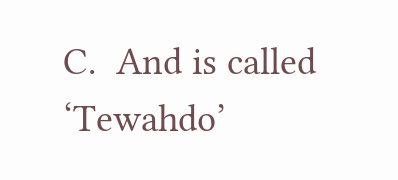C.  And is called ‘Tewahdo’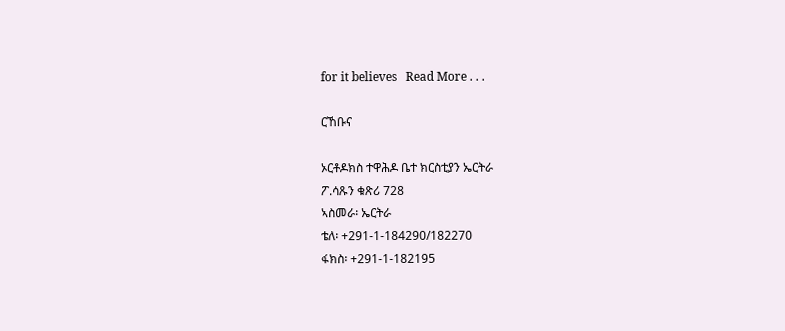for it believes   Read More . . .

ርኸቡና

ኦርቶዶክስ ተዋሕዶ ቤተ ክርስቲያን ኤርትራ
ፖ.ሳጹን ቁጽሪ 728
ኣስመራ፡ ኤርትራ
ቴለ፡ +291-1-184290/182270
ፋክስ፡ +291-1-182195